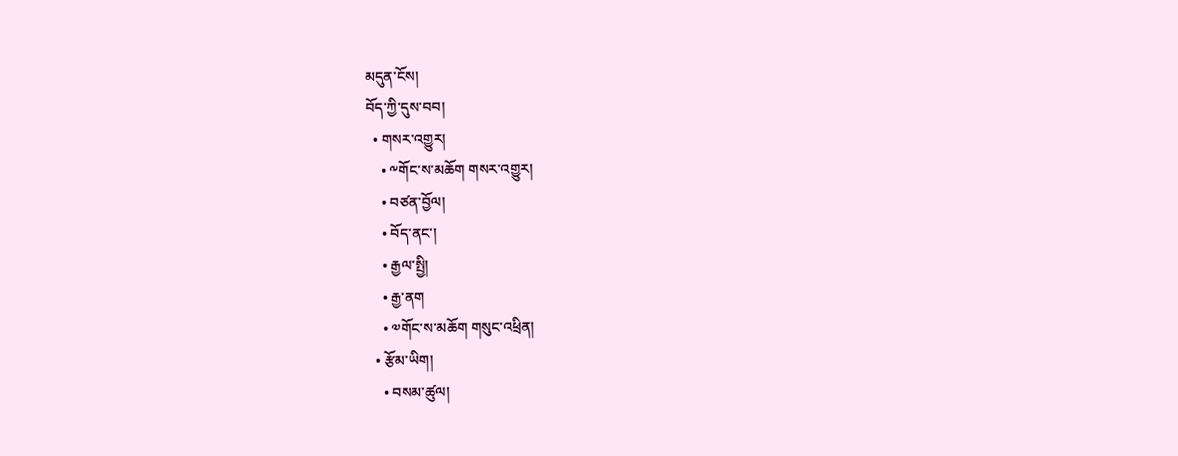མདུན་ངོས།
བོད་ཀྱི་དུས་བབ།
  • གསར་འགྱུར།
    • ༸གོང་ས་མཆོག གསར་འགྱུར།
    • བཙན་བྱོལ།
    • བོད་ནང་།
    • རྒྱལ་སྤྱི།
    • རྒྱ་ནག
    • ༧གོང་ས་མཆོག གསུང་འཕྲིན།
  • རྩོམ་ཡིག།
    • བསམ་ཚུལ།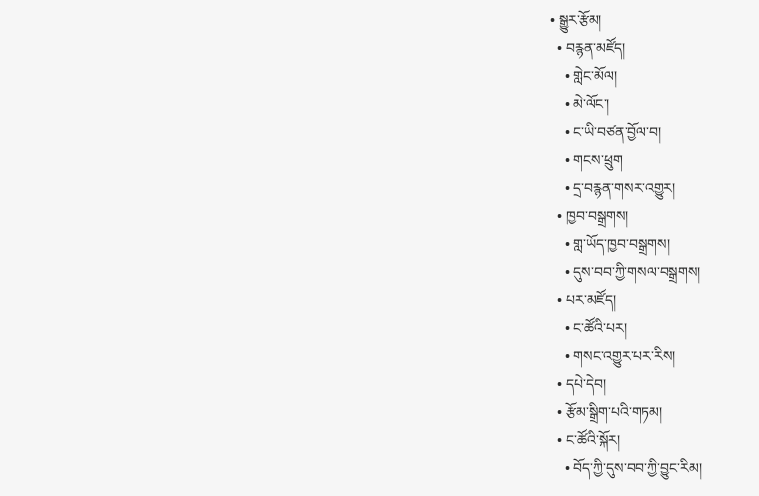• སྒྱུར་རྩོམ།
  • བརྙན་མཛོད།
    • གླེང་མོལ།
    • མེ་ལོང་།
    • ང་ཡི་བཙན་བྱོལ་བ།
    • གངས་ཕྲུག
    • དྲ་བརྙན་གསར་འགྱུར།
  • ཁྱབ་བསྒྲགས།
    • གླ་ཡོད་ཁྱབ་བསྒྲགས།
    • དུས་བབ་ཀྱི་གསལ་བསྒྲགས།
  • པར་མཛོད།
    • ང་ཚོའི་པར།
    • གསང་འགྱུར་པར་རིས།
  • དཔེ་དེབ།
  • རྩོམ་སྒྲིག་པའི་གཏམ།
  • ང་ཚོའི་སྐོར།
    • བོད་ཀྱི་དུས་བབ་ཀྱི་བྱུང་རིམ།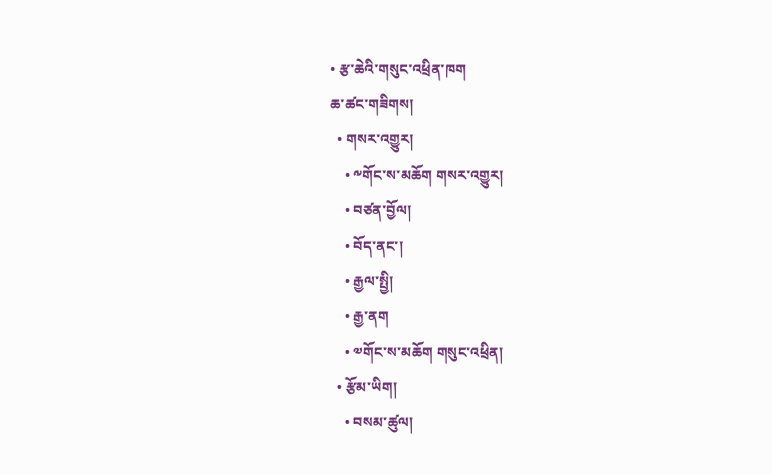• རྩ་ཆེའི་གསུང་འཕྲིན་ཁག
ཆ་ཚང་གཟིགས།
  • གསར་འགྱུར།
    • ༸གོང་ས་མཆོག གསར་འགྱུར།
    • བཙན་བྱོལ།
    • བོད་ནང་།
    • རྒྱལ་སྤྱི།
    • རྒྱ་ནག
    • ༧གོང་ས་མཆོག གསུང་འཕྲིན།
  • རྩོམ་ཡིག།
    • བསམ་ཚུལ།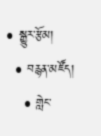• སྒྱུར་རྩོམ།
  • བརྙན་མཛོད།
    • གླེང་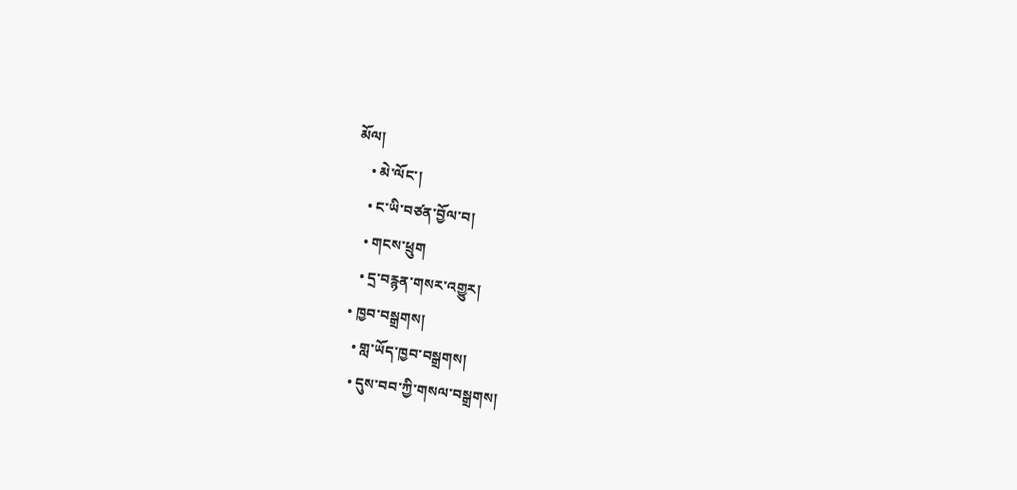མོལ།
    • མེ་ལོང་།
    • ང་ཡི་བཙན་བྱོལ་བ།
    • གངས་ཕྲུག
    • དྲ་བརྙན་གསར་འགྱུར།
  • ཁྱབ་བསྒྲགས།
    • གླ་ཡོད་ཁྱབ་བསྒྲགས།
    • དུས་བབ་ཀྱི་གསལ་བསྒྲགས།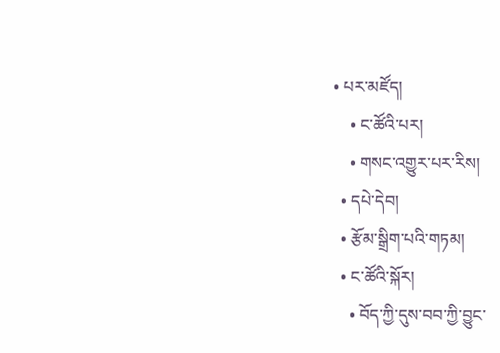• པར་མཛོད།
    • ང་ཚོའི་པར།
    • གསང་འགྱུར་པར་རིས།
  • དཔེ་དེབ།
  • རྩོམ་སྒྲིག་པའི་གཏམ།
  • ང་ཚོའི་སྐོར།
    • བོད་ཀྱི་དུས་བབ་ཀྱི་བྱུང་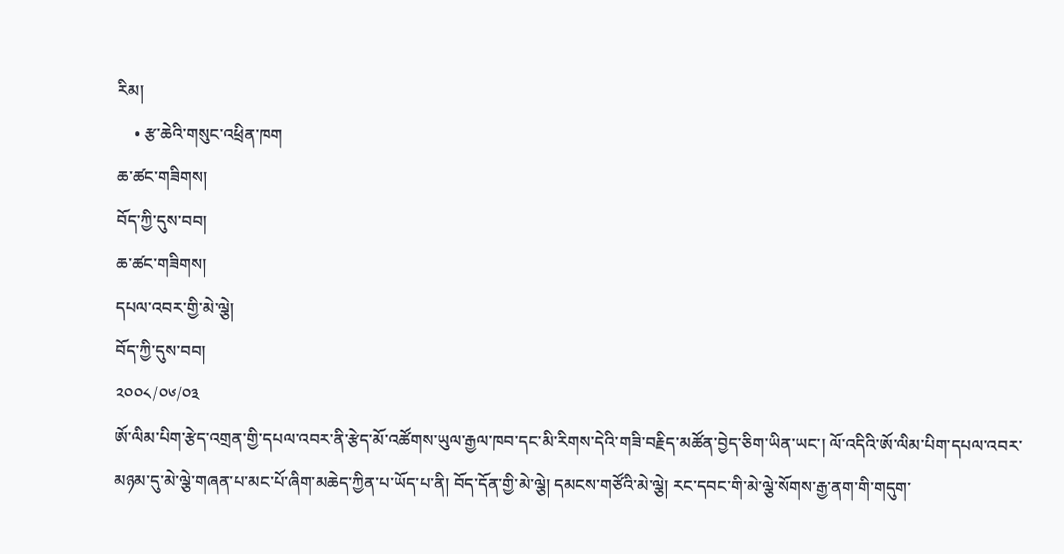རིམ།
    • རྩ་ཆེའི་གསུང་འཕྲིན་ཁག
ཆ་ཚང་གཟིགས།
བོད་ཀྱི་དུས་བབ།
ཆ་ཚང་གཟིགས།
དཔལ་འབར་གྱི་མེ་ལྕེ།
བོད་ཀྱི་དུས་བབ།
༢༠༠༨/༠༦/༠༣
ཨོ་ལིམ་པིག་རྩེད་འགྲན་གྱི་དཔལ་འབར་ནི་རྩེད་མོ་འཚོགས་ཡུལ་རྒྱལ་ཁབ་དང་མི་རིགས་དེའི་གཟི་བརྗིད་མཚོན་བྱེད་ཅིག་ཡིན་ཡང་། ལོ་འདིའི་ཨོ་ལིམ་པིག་དཔལ་འབར་མཉམ་དུ་མེ་ལྕེ་གཞན་པ་མང་པོ་ཞིག་མཆེད་ཀྱིན་པ་ཡོད་པ་ནི། བོད་དོན་གྱི་མེ་ལྕེ། དམངས་གཙོའི་མེ་ལྕེ། རང་དབང་གི་མེ་ལྕེ་སོགས་རྒྱ་ནག་གི་གདུག་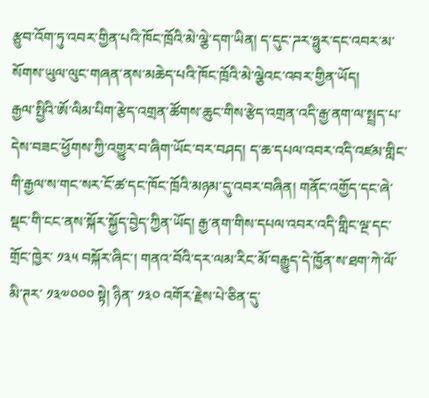རྩུབ་འོག་ཏུ་འབར་གྱིན་པའི་ཁོང་ཁྲོའི་མེ་ལྕེ་དག་ཡིན། ད་དུང་ཌར་ཧྥུར་དང་འབར་མ་སོགས་ཡུལ་ལུང་གཞན་ནས་མཆེད་པའི་ཁོང་ཁྲོའི་མེ་ལྕེའང་འབར་གྱིན་ཡོད།
རྒྱལ་སྤྱིའི་ཨོ་ལིམ་པིག་རྩེད་འགྲན་ཚོགས་ཆུང་གིས་རྩེད་འགྲན་འདི་རྒྱ་ནག་ལ་སྤྲད་པ་དེས་བཟང་ཕྱོགས་ཀྱི་འགྱུར་བ་ཞིག་ཡོང་བར་བཤད། ད་ཆ་དཔལ་འབར་འདི་འཛམ་གླིང་གི་རྒྱལ་ས་གང་སར་ངོ་ཚ་དང་ཁོང་ཁྲོའི་མཉམ་དུ་འབར་བཞིན། གནོང་འགྱོད་དང་ཞེ་སྡང་གི་ངང་ནས་སྐོར་སྐྱོད་བྱེད་ཀྱིན་ཡོད། རྒྱ་ནག་གིས་དཔལ་འབར་འདི་གླིང་ལྔ་དང་གྲོང་ཁྱེར་ ༡༣༥ བསྐོར་ཞིང་། གནའ་བོའི་དར་ལམ་རིང་མོ་བརྒྱུད་དེ་ཁྱོན་ས་ཐག་ཀེ་ལོ་མི་ཊར་ ༡༣༧༠༠༠ སྟེ། ཉིན་ ༡༣༠ འགོར་རྗེས་པེ་ཅིན་དུ་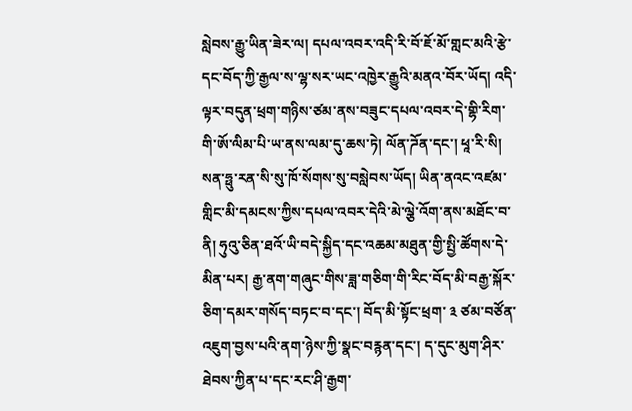སླེབས་རྒྱུ་ཡིན་ཟེར་ལ། དཔལ་འབར་འདི་རི་བོ་ཇོ་མོ་གླང་མའི་རྩེ་དང་བོད་ཀྱི་རྒྱལ་ས་ལྷ་སར་ཡང་འཁྱེར་རྒྱུའི་མནའ་བོར་ཡོད། འདི་ལྟར་བདུན་ཕྲག་གཉིས་ཙམ་ནས་བཟུང་དཔལ་འབར་དེ་གྷི་རིག་གི་ཨོ་ལིམ་པི་ཡ་ནས་ལམ་དུ་ཆས་ཏེ། ལོན་ཌོན་དང་། ཕཱ་རི་སི། སན་ཧྥུ་རན་སི་སུ་ཁོ་སོགས་སུ་བསླེབས་ཡོད། ཡིན་ནའང་འཛམ་གླིང་མི་དམངས་ཀྱིས་དཔལ་འབར་དེའི་མེ་ལྕེ་འོག་ནས་མཐོང་བ་ནི། ཧུའུ་ཅིན་ཐའོ་ཡི་བདེ་སྐྱིད་དང་འཆམ་མཐུན་གྱི་སྤྱི་ཚོགས་དེ་མིན་པར། རྒྱ་ནག་གཞུང་གིས་ཟླ་གཅིག་གི་རིང་བོད་མི་བརྒྱ་སྐོར་ཅིག་དམར་གསོད་བཏང་བ་དང་། བོད་མི་སྟོང་ཕྲག་ ༣ ཙམ་བཙོན་འཇུག་བྱས་པའི་ནག་ཉེས་ཀྱི་སྣང་བརྙན་དང་། ད་དུང་མུག་ཤིར་ཐེབས་ཀྱིན་པ་དང་རང་ཤི་རྒྱག་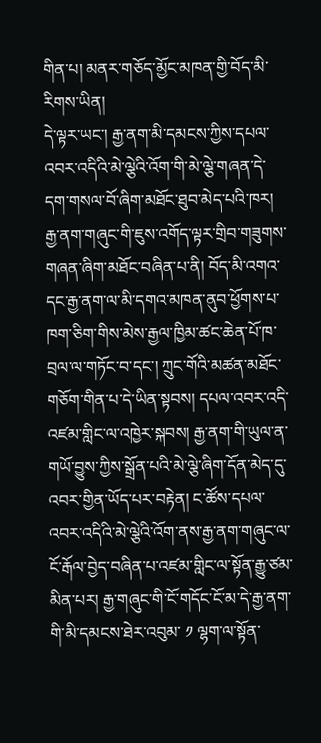གིན་པ། མནར་གཅོད་མྱོང་མཁན་གྱི་བོད་མི་རིགས་ཡིན།
དེ་ལྟར་ཡང་། རྒྱ་ནག་མི་དམངས་ཀྱིས་དཔལ་འབར་འདིའི་མེ་ལྕེའི་འོག་གི་མེ་ལྕེ་གཞན་དེ་དག་གསལ་བོ་ཞིག་མཐོང་ཐུབ་མེད་པའི་ཁར། རྒྱ་ནག་གཞུང་གི་ཇུས་འགོད་ལྟར་གྲིབ་གཟུགས་གཞན་ཞིག་མཐོང་བཞིན་པ་ནི། བོད་མི་འགའ་དང་རྒྱ་ནག་ལ་མི་དགའ་མཁན་ནུབ་ཕྱོགས་པ་ཁག་ཅིག་གིས་མེས་རྒྱལ་ཁྱིམ་ཚང་ཆེན་པོ་ཁ་བྲལ་ལ་གཏོང་བ་དང་། ཀྲུང་གོའི་མཚན་མཐོང་གཅོག་གིན་པ་དེ་ཡིན་སྟབས། དཔལ་འབར་འདི་འཛམ་གླིང་ལ་འཁྱེར་སྐབས། རྒྱ་ནག་གི་ཡུལ་ན་གཡོ་བྱུས་ཀྱིས་སྒྲོན་པའི་མེ་ལྕེ་ཞིག་དོན་མེད་དུ་འབར་གྱིན་ཡོད་པར་བརྟེན། ང་ཚོས་དཔལ་འབར་འདིའི་མེ་ལྕེའི་འོག་ནས་རྒྱ་ནག་གཞུང་ལ་ངོ་རྒོལ་བྱེད་བཞིན་པ་འཛམ་གླིང་ལ་སྟོན་རྒྱུ་ཙམ་མིན་པར། རྒྱ་གཞུང་གི་ངོ་གདོང་ངོ་མ་དེ་རྒྱ་ནག་གི་མི་དམངས་ཐེར་འབུམ་ ༡ ལྷག་ལ་སྟོན་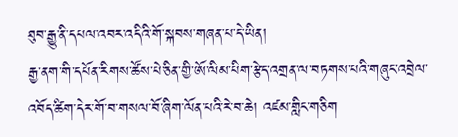ཐུབ་རྒྱུ་ནི་དཔལ་འབར་འདིའི་གོ་སྐབས་གཞན་པ་དེ་ཡིན།
རྒྱ་ནག་གི་དཔོན་རིགས་ཚོས་པེ་ཅིན་གྱི་ཨོ་ལིམ་པིག་རྩེད་འགྲན་ལ་བཏགས་པའི་གཞུང་འབྲེལ་འབོད་ཚིག་དེར་གོ་བ་གསལ་བོ་ཞིག་ལོན་པའི་རེ་བ་ཆེ། འཛམ་གླིང་གཅིག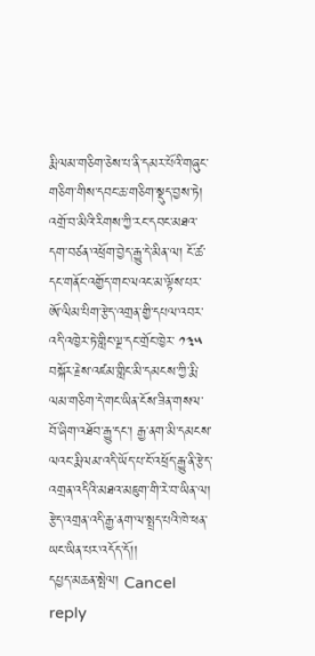རྨི་ལམ་གཅིག་ཅེས་པ་ནི་དམར་པོའི་གཞུང་གཅིག་གིས་དབང་ཆ་གཅིག་སྡུད་བྱས་ཏེ། འགྲོ་བ་མིའི་རིགས་ཀྱི་རང་དབང་མཐའ་དག་བཙན་འཕྲོག་བྱེད་རྒྱུ་དེ་མིན་ལ། ངོ་ཚ་དང་གནོང་འགྱོད་གང་ལའང་མ་ལྟོས་པར་ཨོ་ལིམ་པིག་རྩེད་འགྲན་གྱི་དཔལ་འབར་འདི་འཁྱེར་ཏེ་གླིང་ལྔ་དང་གྲོང་ཁྱེར་ ༡༣༥ བསྐོར་རྗེས་འཛམ་གླིང་མི་དམངས་ཀྱི་རྨི་ལམ་གཅིག་དེ་གང་ཡིན་ངོས་ཟིན་གསལ་བོ་ཞིག་འཐོབ་རྒྱུ་དང་། རྒྱ་ནག་མི་དམངས་ལའང་རྨི་ལམ་འདི་ཡོད་པ་ངོ་འཕྲོད་རྒྱུ་ནི་རྩེད་འགྲན་འདིའི་མཐའ་མཇུག་གི་རེ་བ་ཡིན་ལ། རྩེད་འགྲན་འདི་རྒྱ་ནག་ལ་སྤྲད་པའི་ཁེ་ཕན་ཡང་ཡིན་པར་འདོད་དོ།།
དཔྱད་མཆན་སྤེལ། Cancel reply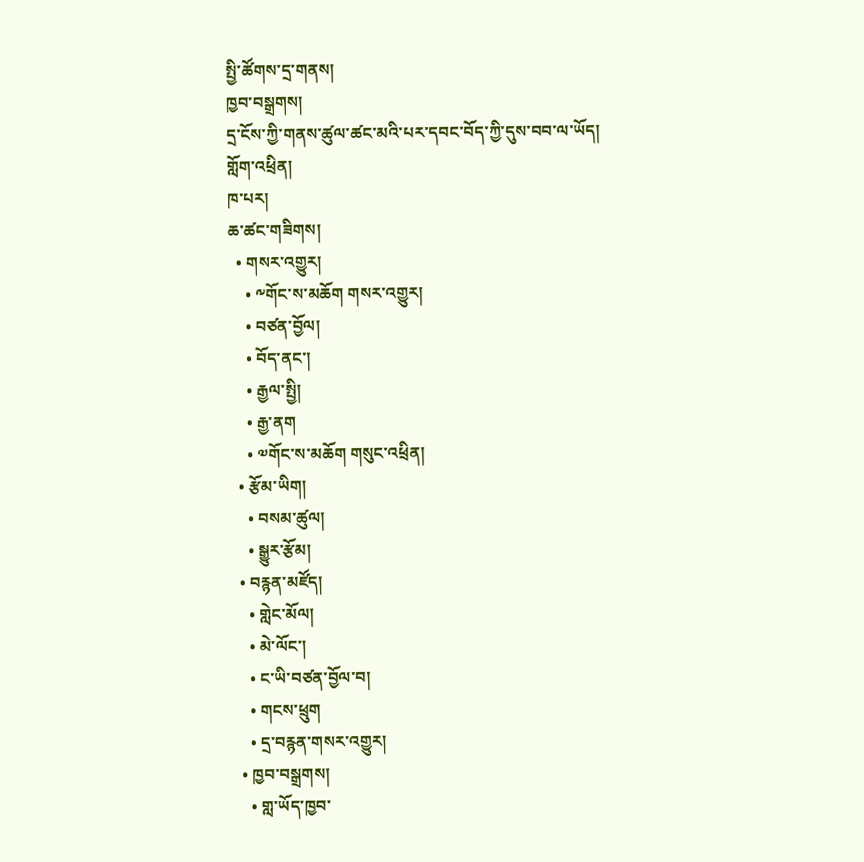སྤྱི་ཚོགས་དྲ་གནས།
ཁྱབ་བསྒྲགས།
དྲ་ངོས་ཀྱི་གནས་ཚུལ་ཚང་མའི་པར་དབང་བོད་ཀྱི་དུས་བབ་ལ་ཡོད།
གློག་འཕྲིན།
ཁ་པར།
ཆ་ཚང་གཟིགས།
  • གསར་འགྱུར།
    • ༸གོང་ས་མཆོག གསར་འགྱུར།
    • བཙན་བྱོལ།
    • བོད་ནང་།
    • རྒྱལ་སྤྱི།
    • རྒྱ་ནག
    • ༧གོང་ས་མཆོག གསུང་འཕྲིན།
  • རྩོམ་ཡིག།
    • བསམ་ཚུལ།
    • སྒྱུར་རྩོམ།
  • བརྙན་མཛོད།
    • གླེང་མོལ།
    • མེ་ལོང་།
    • ང་ཡི་བཙན་བྱོལ་བ།
    • གངས་ཕྲུག
    • དྲ་བརྙན་གསར་འགྱུར།
  • ཁྱབ་བསྒྲགས།
    • གླ་ཡོད་ཁྱབ་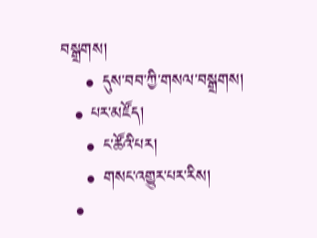བསྒྲགས།
    • དུས་བབ་ཀྱི་གསལ་བསྒྲགས།
  • པར་མཛོད།
    • ང་ཚོའི་པར།
    • གསང་འགྱུར་པར་རིས།
  •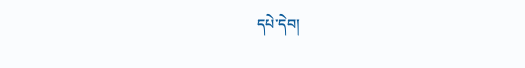དཔེ་དེབ།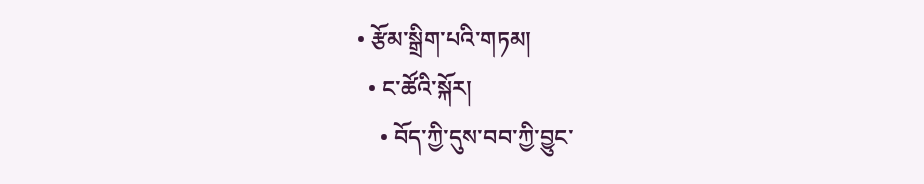• རྩོམ་སྒྲིག་པའི་གཏམ།
  • ང་ཚོའི་སྐོར།
    • བོད་ཀྱི་དུས་བབ་ཀྱི་བྱུང་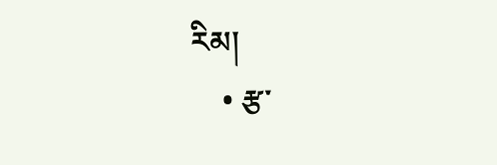རིམ།
    • རྩ་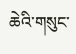ཆེའི་གསུང་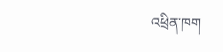འཕྲིན་ཁག